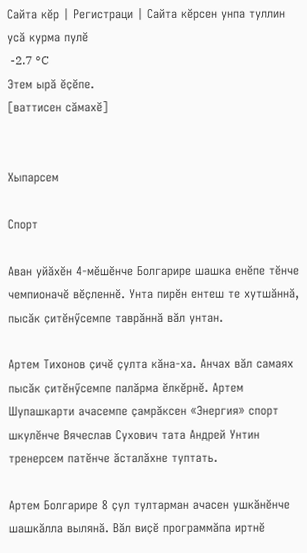Сайта кӗр | Регистраци | Сайта кӗрсен унпа туллин усӑ курма пулӗ
 -2.7 °C
Этем ырӑ ӗҫӗпе.
[ваттисен сӑмахӗ]


Хыпарсем

Спорт

Аван уйӑхӗн 4-мӗшӗнче Болгарире шашка енӗпе тӗнче чемпионачӗ вӗҫленнӗ. Унта пирӗн ентеш те хутшӑннӑ, пысӑк ҫитӗнӳсемпе таврӑннӑ вӑл унтан.

Артем Тихонов ҫичӗ ҫулта кӑна-ха. Анчах вӑл самаях пысӑк ҫитӗнӳсемпе палӑрма ӗлкӗрнӗ. Артем Шупашкарти ачасемпе ҫамрӑксен «Энергия» спорт шкулӗнче Вячеслав Сухович тата Андрей Унтин тренерсем патӗнче ӑсталӑхне туптать.

Артем Болгарире 8 ҫул тултарман ачасен ушкӑнӗнче шашкӑлла вылянӑ. Вӑл виҫӗ программӑпа иртнӗ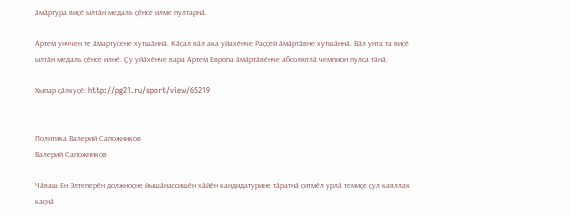ӑмӑртура виҫӗ ылтӑн медаль ҫӗнсе илме пултарнӑ.

Артем унччен те ӑмартусене хутшӑннӑ. Кӑҫал вӑл ака уйахӗнче Раҫҫей ӑмӑртӑвне хутшӑннӑ. Вӑл унта та виҫӗ ылтӑн медаль ҫӗнсе илнӗ. Ҫу уйӑхӗнче вара Артем Европа ӑмӑртӑвӗнче абсолютлӑ чемпион пулса тӑнӑ.

Хыпар ҫӑлкуҫӗ: http://pg21.ru/sport/view/65219


Политика Валерий Сапожников
Валерий Сапожников

Чӑваш Ен Элтеперӗн должноҫне йышӑнассишӗн хӑйӗн кандидатурине тӑратнӑ ҫитмӗл урлӑ темиҫе ҫул каяллах каҫнӑ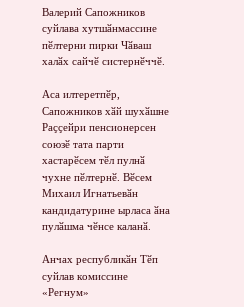Валерий Сапожников суйлава хутшӑнмассине пӗлтерни пирки Чӑваш халӑх сайчӗ систернӗччӗ.

Аса илтеретпӗр, Сапожников хӑй шухӑшне Раҫҫейри пенсионерсен союзӗ тата парти хастарӗсем тӗл пулнӑ чухне пӗлтернӗ. Вӗсем Михаил Игнатьевӑн кандидатурине ырласа ӑна пулӑшма чӗнсе каланӑ.

Анчах республикӑн Тӗп суйлав комиссине «Регнум»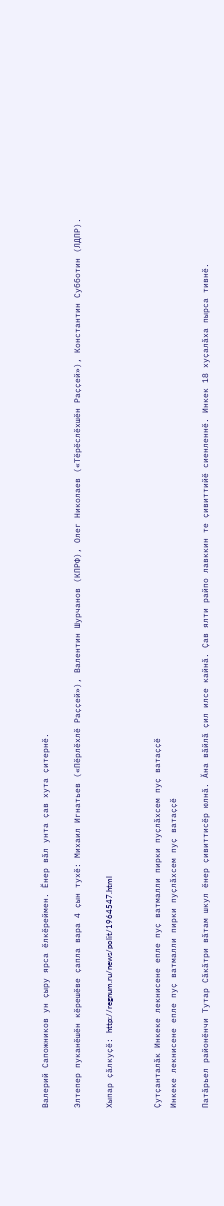Валерий Сапожников ун ҫыру ярса ӗлкӗреймен. Ӗнер вӑл унта ҫав хута ҫитернӗ.

Элтепер пуканӗшӗн кӗрешӗве ҫапла вара 4 ҫын тухӗ: Михаил Игнатьев («Пӗрлӗхлӗ Раҫҫей»), Валентин Шурчанов (КПРФ), Олег Николаев («Тӗрӗслӗхшӗн Раҫҫей»), Константин Субботин (ЛДПР).

Хыпар ҫӑлкуҫӗ: http://regnum.ru/news/polit/1964547.html


Ҫутҫанталӑк Инкеке лекнисене епле пуҫ ватмалли пирки пуҫлӑхсем пуҫ ватаҫҫӗ
Инкеке лекнисене епле пуҫ ватмалли пирки пуҫлӑхсем пуҫ ватаҫҫӗ

Патӑрьел районӗнчи Тутар Сӑкӑтри вӑтам шкул ӗнер ҫивиттисӗр юлнӑ. Ӑна вӑйлӑ ҫил илсе кайнӑ. Ҫав ялти райпо лавккин те ҫивиттийӗ сиенленнӗ. Инкек 18 хуҫалӑха пырса тивнӗ.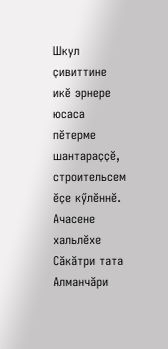Шкул ҫивиттине икӗ эрнере юсаса пӗтерме шантараҫҫӗ, строительсем ӗҫе кӳлӗннӗ. Ачасене хальлӗхе Сӑкӑтри тата Алманчӑри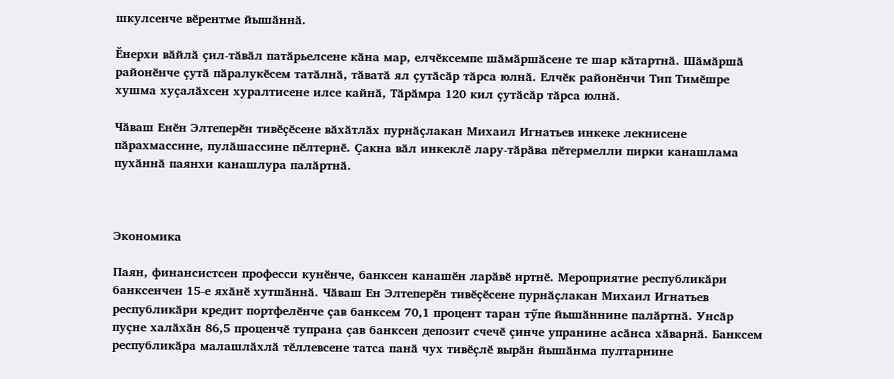шкулсенче вӗрентме йышӑннӑ.

Ӗнерхи вӑйлӑ ҫил-тӑвӑл патӑрьелсене кӑна мар, елчӗксемпе шӑмӑршӑсене те шар кӑтартнӑ. Шӑмӑршӑ районӗнче ҫутӑ пӑралукӗсем татӑлнӑ, тӑватӑ ял ҫутӑсӑр тӑрса юлнӑ. Елчӗк районӗнчи Тип Тимӗшре хушма хуҫалӑхсен хуралтисене илсе кайнӑ, Тӑрӑмра 120 кил ҫутӑсӑр тӑрса юлнӑ.

Чӑваш Енӗн Элтеперӗн тивӗҫӗсене вӑхӑтлӑх пурнӑҫлакан Михаил Игнатьев инкеке лекнисене пӑрахмассине, пулӑшассине пӗлтернӗ. Ҫакна вӑл инкеклӗ лару-тӑрӑва пӗтермелли пирки канашлама пухӑннӑ паянхи канашлура палӑртнӑ.



Экономика

Паян, финансистсен професси кунӗнче, банксен канашӗн ларӑвӗ иртнӗ. Мероприятие республикӑри банксенчен 15-е яхӑнӗ хутшӑннӑ. Чӑваш Ен Элтеперӗн тивӗҫӗсене пурнӑҫлакан Михаил Игнатьев республикӑри кредит портфелӗнче ҫав банксем 70,1 процент таран тӳпе йышӑннине палӑртнӑ. Унсӑр пуҫне халӑхӑн 86,5 проценчӗ тупрана ҫав банксен депозит счечӗ ҫинче упранине асӑнса хӑварнӑ. Банксем республикӑра малашлӑхлӑ тӗллевсене татса панӑ чух тивӗҫлӗ вырӑн йышӑнма пултарнине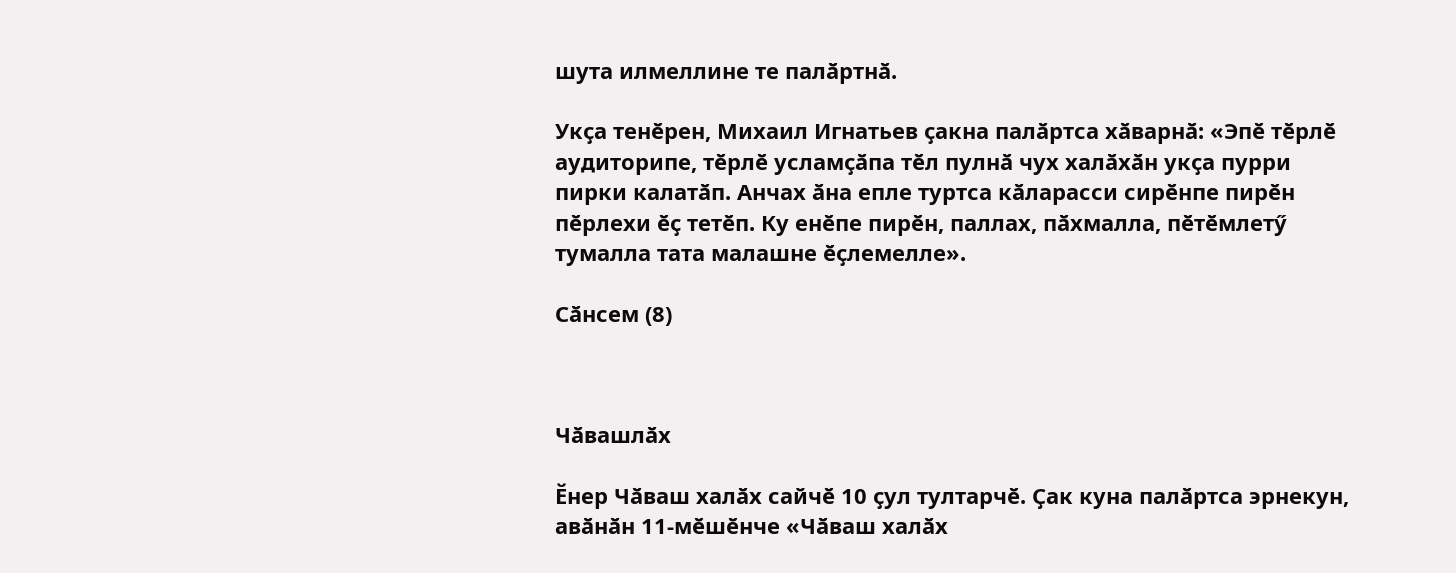шута илмеллине те палӑртнӑ.

Укҫа тенӗрен, Михаил Игнатьев ҫакна палӑртса хӑварнӑ: «Эпӗ тӗрлӗ аудиторипе, тӗрлӗ усламҫӑпа тӗл пулнӑ чух халӑхӑн укҫа пурри пирки калатӑп. Анчах ӑна епле туртса кӑларасси сирӗнпе пирӗн пӗрлехи ӗҫ тетӗп. Ку енӗпе пирӗн, паллах, пӑхмалла, пӗтӗмлетӳ тумалла тата малашне ӗҫлемелле».

Сӑнсем (8)



Чӑвашлӑх

Ӗнер Чӑваш халӑх сайчӗ 10 ҫул тултарчӗ. Ҫак куна палӑртса эрнекун, авӑнӑн 11-мӗшӗнче «Чӑваш халӑх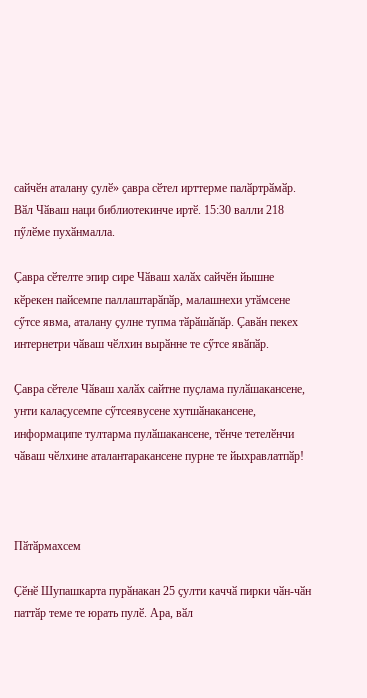сайчӗн аталану ҫулӗ» ҫавра сӗтел ирттерме палӑртрӑмӑр. Вӑл Чӑваш наци библиотекинче иртӗ. 15:30 валли 218 пӳлӗме пухӑнмалла.

Ҫавра сӗтелте эпир сире Чӑваш халӑх сайчӗн йышне кӗрекен пайсемпе паллаштарӑпӑр, малашнехи утӑмсене сӳтсе явма, аталану ҫулне тупма тӑрӑшӑпӑр. Ҫавӑн пекех интернетри чӑваш чӗлхин вырӑнне те сӳтсе явӑпӑр.

Ҫавра сӗтеле Чӑваш халӑх сайтне пуҫлама пулӑшакансене, унти калаҫусемпе сӳтсеявусене хутшӑнакансене, информаципе тултарма пулӑшакансене, тӗнче тетелӗнчи чӑваш чӗлхине аталантаракансене пурне те йыхравлатпӑр!



Пӑтӑрмахсем

Ҫӗнӗ Шупашкарта пурӑнакан 25 ҫулти каччӑ пирки чӑн-чӑн паттӑр теме те юрать пулӗ. Ара, вӑл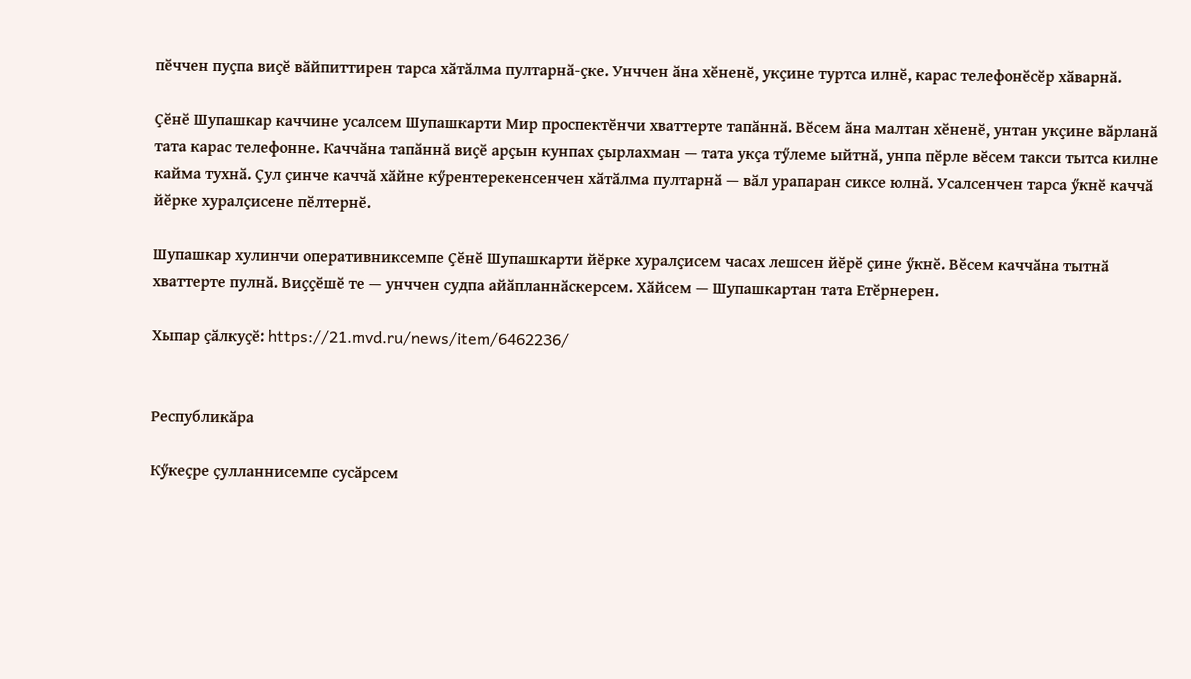пӗччен пуҫпа виҫӗ вӑйпиттирен тарса хӑтӑлма пултарнӑ-ҫке. Унччен ӑна хӗненӗ, укҫине туртса илнӗ, карас телефонӗсӗр хӑварнӑ.

Ҫӗнӗ Шупашкар каччине усалсем Шупашкарти Мир проспектӗнчи хваттерте тапӑннӑ. Вӗсем ӑна малтан хӗненӗ, унтан укҫине вӑрланӑ тата карас телефонне. Каччӑна тапӑннӑ виҫӗ арҫын кунпах ҫырлахман — тата укҫа тӳлеме ыйтнӑ, унпа пӗрле вӗсем такси тытса килне кайма тухнӑ. Ҫул ҫинче каччӑ хӑйне кӳрентерекенсенчен хӑтӑлма пултарнӑ — вӑл урапаран сиксе юлнӑ. Усалсенчен тарса ӳкнӗ каччӑ йӗрке хуралҫисене пӗлтернӗ.

Шупашкар хулинчи оперативниксемпе Ҫӗнӗ Шупашкарти йӗрке хуралҫисем часах лешсен йӗрӗ ҫине ӳкнӗ. Вӗсем каччӑна тытнӑ хваттерте пулнӑ. Виҫҫӗшӗ те — унччен судпа айӑпланнӑскерсем. Хӑйсем — Шупашкартан тата Етӗрнерен.

Хыпар ҫӑлкуҫӗ: https://21.mvd.ru/news/item/6462236/


Республикӑра

Кӳкеҫре ҫулланнисемпе сусӑрсем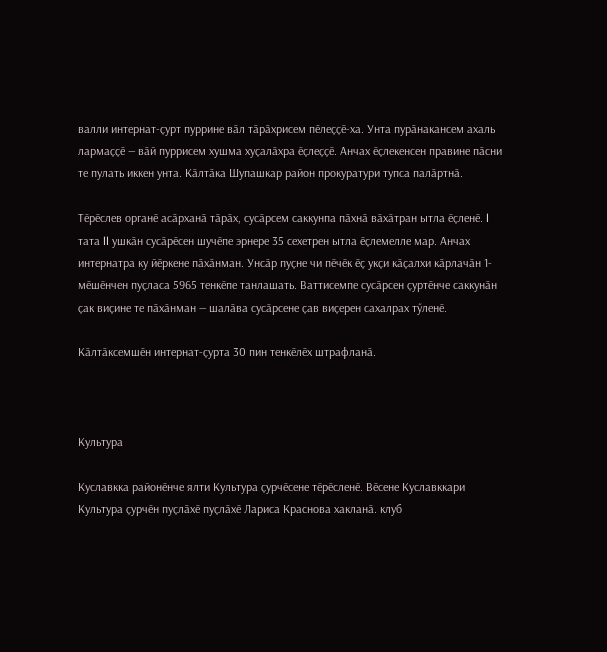валли интернат-ҫурт пуррине вӑл тӑрӑхрисем пӗлеҫҫӗ-ха. Унта пурӑнакансем ахаль лармаҫҫӗ — вӑй пуррисем хушма хуҫалӑхра ӗҫлеҫҫӗ. Анчах ӗҫлекенсен правине пӑсни те пулать иккен унта. Кӑлтӑка Шупашкар район прокуратури тупса палӑртнӑ.

Тӗрӗслев органӗ асӑрханӑ тӑрӑх, сусӑрсем саккунпа пӑхнӑ вӑхӑтран ытла ӗҫленӗ. I тата II ушкӑн сусӑрӗсен шучӗпе эрнере 35 сехетрен ытла ӗҫлемелле мар. Анчах интернатра ку йӗркене пӑхӑнман. Унсӑр пуҫне чи пӗчӗк ӗҫ укҫи кӑҫалхи кӑрлачӑн 1-мӗшӗнчен пуҫласа 5965 тенкӗпе танлашать. Ваттисемпе сусӑрсен ҫуртӗнче саккунӑн ҫак виҫине те пӑхӑнман — шалӑва сусӑрсене ҫав виҫерен сахалрах тӳленӗ.

Кӑлтӑксемшӗн интернат-ҫурта 30 пин тенкӗлӗх штрафланӑ.



Культура

Куславкка районӗнче ялти Культура ҫурчӗсене тӗрӗсленӗ. Вӗсене Куславккари Культура ҫурчӗн пуҫлӑхӗ пуҫлӑхӗ Лариса Краснова хакланӑ. клуб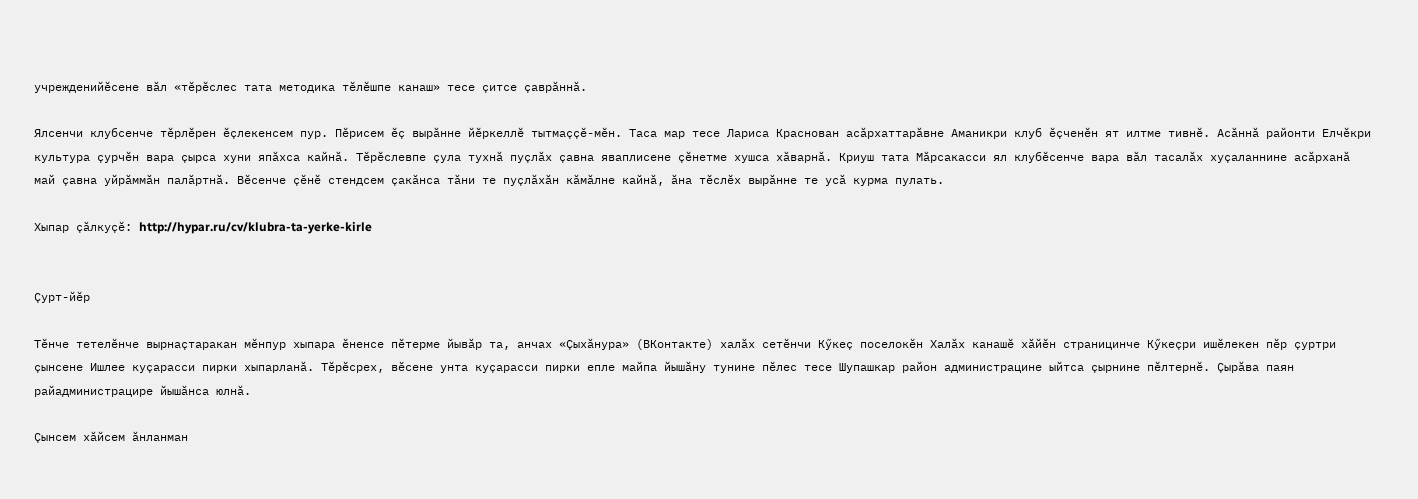учрежденийӗсене вӑл «тӗрӗслес тата методика тӗлӗшпе канаш» тесе ҫитсе ҫаврӑннӑ.

Ялсенчи клубсенче тӗрлӗрен ӗҫлекенсем пур. Пӗрисем ӗҫ вырӑнне йӗркеллӗ тытмаҫҫӗ-мӗн. Таса мар тесе Лариса Краснован асӑрхаттарӑвне Аманикри клуб ӗҫченӗн ят илтме тивнӗ. Асӑннӑ районти Елчӗкри культура ҫурчӗн вара ҫырса хуни япӑхса кайнӑ. Тӗрӗслевпе ҫула тухнӑ пуҫлӑх ҫавна яваплисене ҫӗнетме хушса хӑварнӑ. Криуш тата Мӑрсакасси ял клубӗсенче вара вӑл тасалӑх хуҫаланнине асӑрханӑ май ҫавна уйрӑммӑн палӑртнӑ. Вӗсенче ҫӗнӗ стендсем ҫакӑнса тӑни те пуҫлӑхӑн кӑмӑлне кайнӑ, ӑна тӗслӗх вырӑнне те усӑ курма пулать.

Хыпар ҫӑлкуҫӗ: http://hypar.ru/cv/klubra-ta-yerke-kirle


Ҫурт-йӗр

Тӗнче тетелӗнче вырнаҫтаракан мӗнпур хыпара ӗненсе пӗтерме йывӑр та, анчах «Ҫыхӑнура» (ВКонтакте) халӑх сетӗнчи Кӳкеҫ поселокӗн Халӑх канашӗ хӑйӗн страницинче Кӳкеҫри ишӗлекен пӗр ҫуртри ҫынсене Ишлее куҫарасси пирки хыпарланӑ. Тӗрӗсрех, вӗсене унта куҫарасси пирки епле майпа йышӑну тунине пӗлес тесе Шупашкар район администрацине ыйтса ҫырнине пӗлтернӗ. Ҫырӑва паян райадминистрацире йышӑнса юлнӑ.

Ҫынсем хӑйсем ӑнланман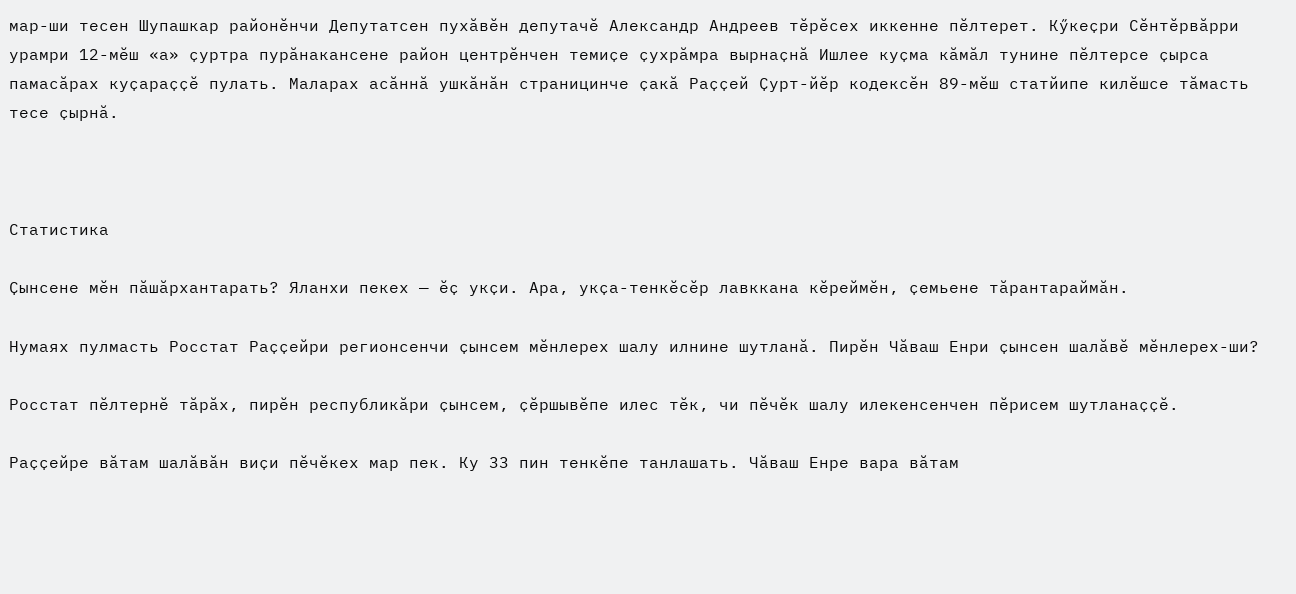мар-ши тесен Шупашкар районӗнчи Депутатсен пухӑвӗн депутачӗ Александр Андреев тӗрӗсех иккенне пӗлтерет. Кӳкеҫри Сӗнтӗрвӑрри урамри 12-мӗш «а» ҫуртра пурӑнакансене район центрӗнчен темиҫе ҫухрӑмра вырнаҫнӑ Ишлее куҫма кӑмӑл тунине пӗлтерсе ҫырса памасӑрах куҫараҫҫӗ пулать. Маларах асӑннӑ ушкӑнӑн страницинче ҫакӑ Раҫҫей Ҫурт-йӗр кодексӗн 89-мӗш статйипе килӗшсе тӑмасть тесе ҫырнӑ.



Статистика

Ҫынсене мӗн пӑшӑрхантарать? Яланхи пекех — ӗҫ укҫи. Ара, укҫа-тенкӗсӗр лавккана кӗреймӗн, ҫемьене тӑрантараймӑн.

Нумаях пулмасть Росстат Раҫҫейри регионсенчи ҫынсем мӗнлерех шалу илнине шутланӑ. Пирӗн Чӑваш Енри ҫынсен шалӑвӗ мӗнлерех-ши?

Росстат пӗлтернӗ тӑрӑх, пирӗн республикӑри ҫынсем, ҫӗршывӗпе илес тӗк, чи пӗчӗк шалу илекенсенчен пӗрисем шутланаҫҫӗ.

Раҫҫейре вӑтам шалӑвӑн виҫи пӗчӗкех мар пек. Ку 33 пин тенкӗпе танлашать. Чӑваш Енре вара вӑтам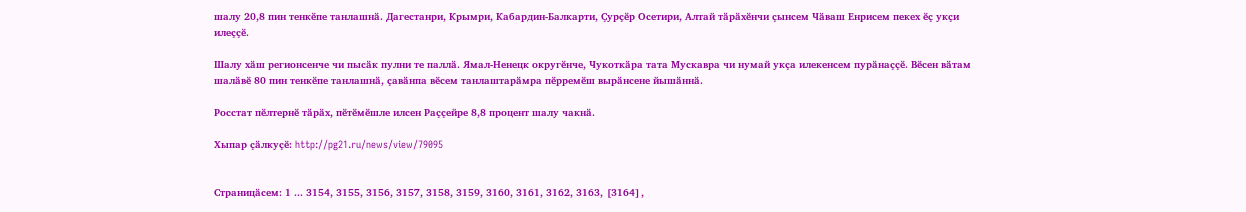шалу 20,8 пин тенкӗпе танлашнӑ. Дагестанри, Крымри, Кабардин-Балкарти, Ҫурҫӗр Осетири, Алтай тӑрӑхӗнчи ҫынсем Чӑваш Енрисем пекех ӗҫ укҫи илеҫҫӗ.

Шалу хӑш регионсенче чи пысӑк пулни те паллӑ. Ямал-Ненецк округӗнче, Чукоткӑра тата Мускавра чи нумай укҫа илекенсем пурӑнаҫҫӗ. Вӗсен вӑтам шалӑвӗ 80 пин тенкӗпе танлашнӑ, ҫавӑнпа вӗсем танлаштарӑмра пӗрремӗш вырӑнсене йышӑннӑ.

Росстат пӗлтернӗ тӑрӑх, пӗтӗмӗшле илсен Раҫҫейре 8,8 процент шалу чакнӑ.

Хыпар ҫӑлкуҫӗ: http://pg21.ru/news/view/79095


Страницӑсем: 1 ... 3154, 3155, 3156, 3157, 3158, 3159, 3160, 3161, 3162, 3163, [3164],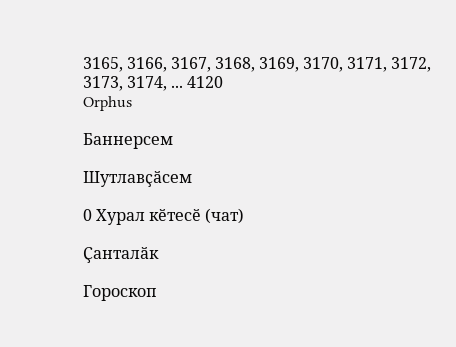3165, 3166, 3167, 3168, 3169, 3170, 3171, 3172, 3173, 3174, ... 4120
Orphus

Баннерсем

Шутлавҫӑсем

0 Хурал кӗтесӗ (чат)

Ҫанталӑк

Гороскоп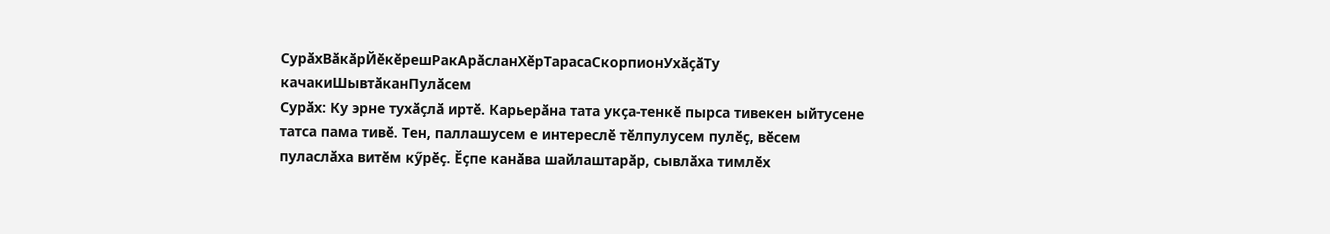СурӑхВӑкӑрЙӗкӗрешРакАрӑсланХӗрТарасаСкорпионУхӑҫӑТу качакиШывтӑканПулӑсем
Сурӑх: Ку эрне тухӑҫлӑ иртӗ. Карьерӑна тата укҫа-тенкӗ пырса тивекен ыйтусене татса пама тивӗ. Тен, паллашусем е интереслӗ тӗлпулусем пулӗҫ, вӗсем пуласлӑха витӗм кӳрӗҫ. Ӗҫпе канӑва шайлаштарӑр, сывлӑха тимлӗх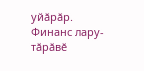уйӑрӑр. Финанс лару-тӑрӑвӗ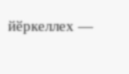йӗркеллех —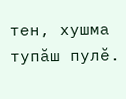тен, хушма тупӑш пулӗ.